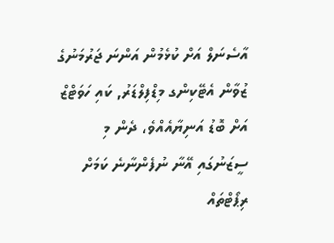އާސެނަލް އަށް ކުޅެމުން އަންނަ ޖަރުމަނުގެ ޒުވާން އެޓޭކިންގ މިޑްފިލްޑަރު, ކައި ހަވަޓްޒް އަށް ބޮޑު އަނިޔާއެއްވެ، ދެން މި ސީޒަނުގައި އޭނާ ނުފެންނާނެ ކަމަށް ރިޕޯޓްތައް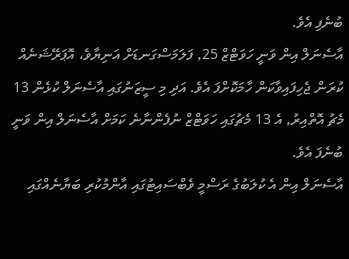ބުނެފި އެވެ.
އާސެނަލް އިން ވަނީ ހަވަޓްޒް 25, ފަލަމަސްގަނޑަށް އަނިޔާވެ، އޮޕަރޭޝަނެއް ކުރަން ޖެހިފައިވާކަން ހާމަކޮށްފަ އެވެ. އަދި މި ސީޒަނުގައި އާސެނަލް ކުޅެން 13 މެޗު އޮތްއިރު, އެ 13 މެޗުގައި ހަވަޓްޒް ނުފެންނާނެ ކަމަށް އާސެނަލް އިން ވަނީ ބުނެފަ އެވެ.
އާސެނަލް އިން އެ ކުލަބުގެ ރަސްމީ ވެބްސައިޓުގައި އާންމުކުރި ބަޔާނެއްގައި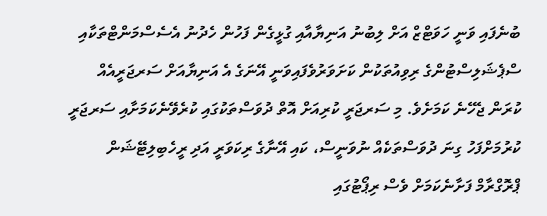ބުނެފައި ވަނީ ހަވަޓްޒް އަށް ލިބުނު އަނިޔާއާއި ގުޅީގެން ފަހުން ހެދުނު އެސެސްމަންޓްތަކާއި ސްޕެޝަލިސްޓުންގެ ރިވިއުތަކުން ކަށަވަރުވެފައިވަނީ އޭނަގެ އެ އަނިޔާއަށް ސަރޖަރީއެއް ކުރަން ޖެހޭނެ ކަމަށެވެ. މި ސަރޖަރީ ކުރިއަށް އޮތް ދުވަސްތަކުގައި ކުރެވޭނެކަމަށާއި ސަރޖަރީ ކުރުމަށްފަހު ގިނަ ދުވަސްތަކެއް ނުވަނީސް، ކައި އޭނާގެ ރިކަވަރީ އަދި ރީހެބިލިޓޭޝަން ޕްރޮގްރާމް ފަށާނެކަމަށް ވެސް ރިޕޯޓުގައި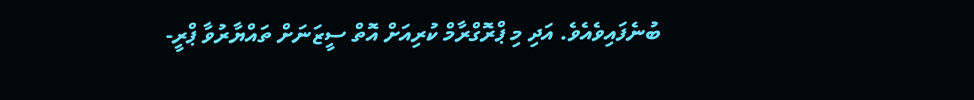ބުނެފައިވެއެވެ. އަދި މި ޕްރޮގްރާމް ކުރިއަށް އޮތް ސީޒަނަށް ތައްޔާރުވާ ޕްރީ-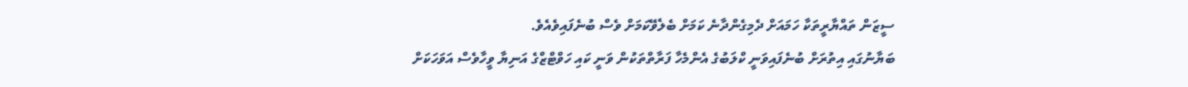ސީޒަން ތައްޔާރީތަކާ ހަމައަށް ދެމިގެންދާނެ ކަމަށް ބެލެވޭކަމަށް ވެސް ބުނެފައިވެއެވެ.
ބަޔާނުގައި އިތުރަށް ބުނެފައިވަނީ ކްލަބުގެ އެންމެހާ ފަރާތްތަކުން ވަނީ ކައި ހަވްޓްޒްގެ އަނިޔާ ވީހާވެސް އަވަހަކަށް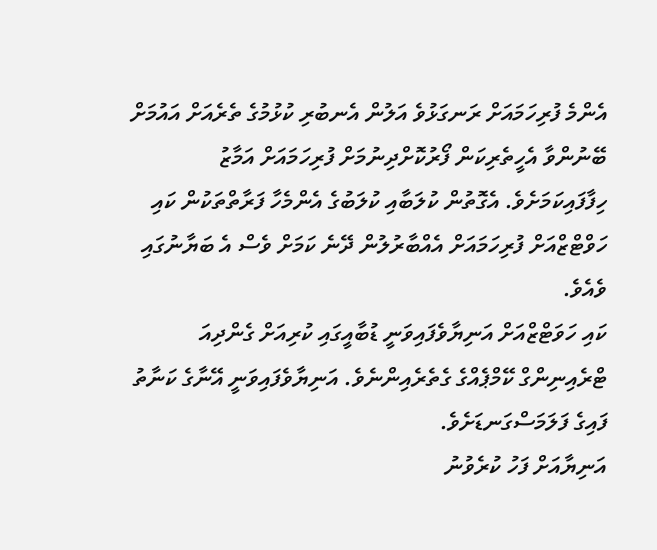އެންމެ ފުރިހަމައަށް ރަނގަޅުވެ އަލުން އެނބުރި ކުޅުމުގެ ތެރެއަށް އައުމަށް ބޭނުންވާ އެހީތެރިކަން ފޯރުކޮށްދިނުމަށް ފުރިހަމައަށް އަމާޒު ހިފާފައިކަމަށެވެ. އެގޮތުން ކުލަބާއި ކުލަބުގެ އެންމެހާ ފަރާތްތަކުން ކައި ހަވްޓްޒްއަށް ފުރިހަމައަށް އެއްބާރުލުން ދޭނެ ކަމަށް ވެސް އެ ބަޔާނުގައި ވެއެވެ.
ކައި ހަވަޓްޒްއަށް އަނިޔާވެފައިވަނީ ޑުބާއީގައި ކުރިއަށް ގެންދިއަ ޓްރެއިނިންގް ކޭމްޕެއްގެ ގެތެރެއިންނެވެ. އަނިޔާވެފައިވަނީ އޭނާގެ ކަނާތު ފައިގެ ފަލަމަސްގަނޑަށެވެ.
އަނިޔާއަށް ފަހު ކުރެވުނު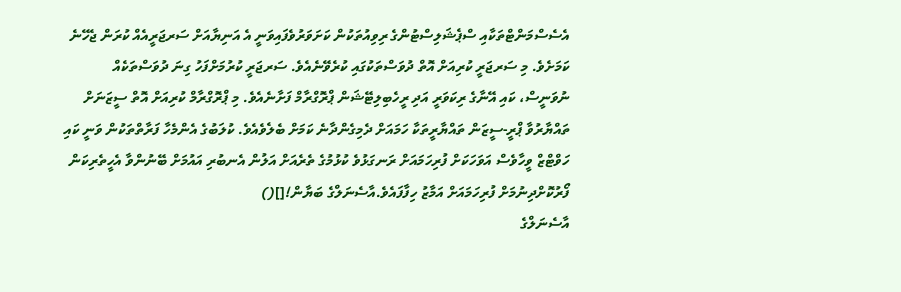އެސެސްމަންޓްތަކާއި ސްޕެޝަލިސްޓުންގެ ރިވިއުތަކުން ކަށަވަރުވެފައިވަނީ އެ އަނިޔާއަށް ސަރޖަރީއެއް ކުރަން ޖެހޭނެ ކަމަށެވެ. މި ސަރޖަރީ ކުރިއަށް އޮތް ދުވަސްތަކުގައި ކުރެވޭނެއެވެ. ސަރޖަރީ ކުރުމަށްފަހު ގިނަ ދުވަސްތަކެއް ނުވަނީސް، ކައި އޭނާގެ ރިކަވަރީ އަދި ރީހެބިލިޓޭޝަން ޕްރޮގްރާމް ފަށާނެއެވެ. މި ޕްރޮގްރާމް ކުރިއަށް އޮތް ސީޒަނަށް ތައްޔާރުވާ ޕްރީ-ސީޒަން ތައްޔާރީތަކާ ހަމައަށް ދެމިގެންދާނެ ކަމަށް ބެލެވެއެވެ. ކުލަބުގެ އެންމެހާ ފަރާތްތަކުން ވަނީ ކައި ހަވްޓްޒް ވީހާވެސް އަވަހަކަށް ފުރިހަމައަށް ރަނގަޅުވެ ކުޅުމުގެ ތެރެއަށް އަލުން އެނބުރި އައުމަށް ބޭނުންވާ އެހީތެރިކަން ފޯރުކޮށްދިނުމަށް ފުރިހަމައަށް އަމާޒު ހިފާފައެވެ.އާސެނަލްގެ ބަޔާން![]()
އާސެނަލްގެ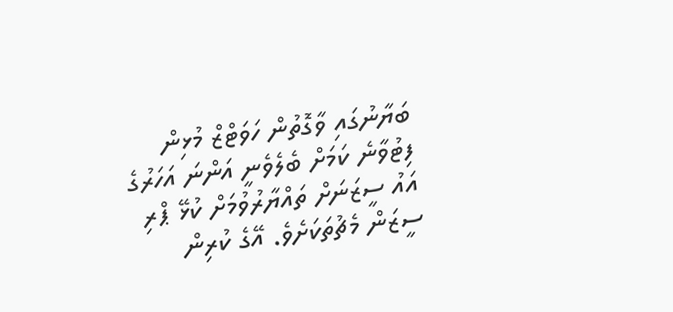ބަޔާނުގައި ވާގޮތުން ހަވަޓްޒް މުޅިން ފިޓުވާނެ ކަމަށް ބެލެވެނީ އަންނަ އަހަރުގެ އައު ސީޒަނަށް ތައްޔާރުވުމަށް ކުޅޭ ޕްރި ސީޒަން މެޗުތަކަށެވެ. އޭގެ ކުރިން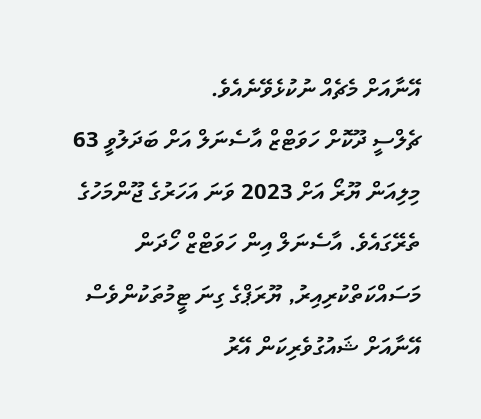އޭނާއަށް މެޗެއް ނުކުޅެވޭނެއެވެ.
ޗެލްސީ ދޫކޮށް ހަވަޓްޒް އާސެނަލް އަށް ބަދަލުވީ 63 މިލިއަން ޔޫރޯ އަށް 2023 ވަނަ އަހަރުގެ ޖޫންމަހުގެ ތެރޭގައެވެ. އާސެނަލް އިން ހަވަޓްޒް ހޯދަން މަސައްކަތްކުރިއިރު, ޔޫރަޕްގެ ގިނަ ޓީމުތަކުންވެސް އޭނާއަށް ޝައުގުވެރިކަން އޭރު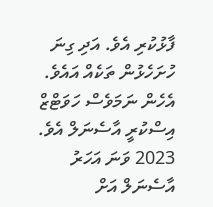ފާޅުކުރި އެވެ. އަދި ގިނަ ހުށަހެޅުން ތަކެއް އައެވެ. އެހެން ނަމަވެސް ހަވަޓްޒް އިސްކުރީ އާސެނަލް އެވެ.
2023 ވަނަ އަހަރު އާސެނަލް އަށް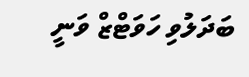ބަދަލުވި ހަވަޓްޒް ވަނީ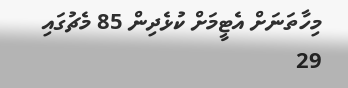މިހާތަނަށް އެޓީމަށް ކުޅެދިން 85 މެޗުގައި 29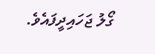ގޯލު ޖަހައިދީފައެވެ.